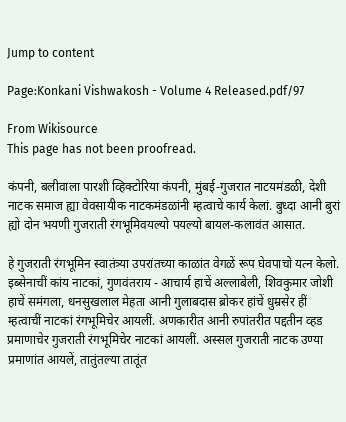Jump to content

Page:Konkani Vishwakosh - Volume 4 Released.pdf/97

From Wikisource
This page has not been proofread.

कंपनी, बलीवाला पारशी व्हिक्टोरिया कंपनी, मुंबई-गुजरात नाटयमंडळी, देशी नाटक समाज ह्या वेवसायीक नाटकमंडळांनी म्हत्वाचें कार्य केलां. बुध्दा आनी बुरां ह्यो दोन भयणी गुजराती रंगभूमिवयल्यो पयल्यो बायल-कलावंत आसात.

हे गुजराती रंगभूमिन स्वातंत्र्या उपरांतच्या काळांत वेगळें रूप घेवपाचो यत्न केलो. इब्सेनाचीं कांय नाटकां, गुणवंतराय - आचार्य हाचें अल्लाबेली, शिवकुमार जोशी हाचें समंगला, धनसुखलाल मेहता आनी गुलाबदास ब्रोकर हांचें धुम्रसेर हीं म्हत्वाचीं नाटकां रंगभूमिचेर आयलीं. अणकारीत आनी रुपांतरीत पद्दतीन व्हड प्रमाणाचेर गुजराती रंगभूमिचेर नाटकां आयलीं. अस्सल गुजराती नाटक उण्या प्रमाणांत आयलें, तातुंतल्या तातूंत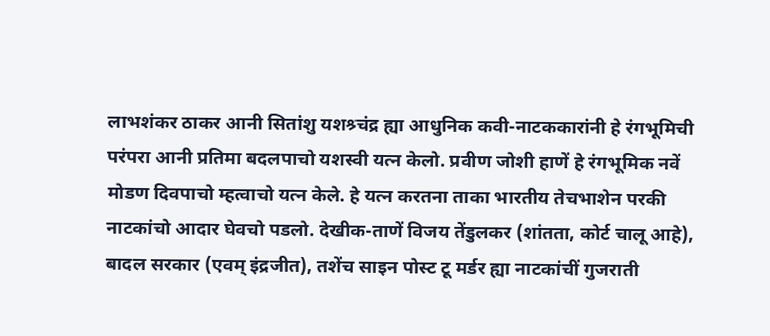लाभशंकर ठाकर आनी सितांशु यशश्र्चंद्र ह्या आधुनिक कवी-नाटककारांनी हे रंगभूमिची परंपरा आनी प्रतिमा बदलपाचो यशस्वी यत्न केलो. प्रवीण जोशी हाणें हे रंगभूमिक नवें मोडण दिवपाचो म्हत्वाचो यत्न केले. हे यत्न करतना ताका भारतीय तेचभाशेन परकी नाटकांचो आदार घेवचो पडलो. देखीक-ताणें विजय तेंडुलकर (शांतता, कोर्ट चालू आहे), बादल सरकार (एवम् इंद्रजीत), तशेंच साइन पोस्ट टू मर्डर ह्या नाटकांचीं गुजराती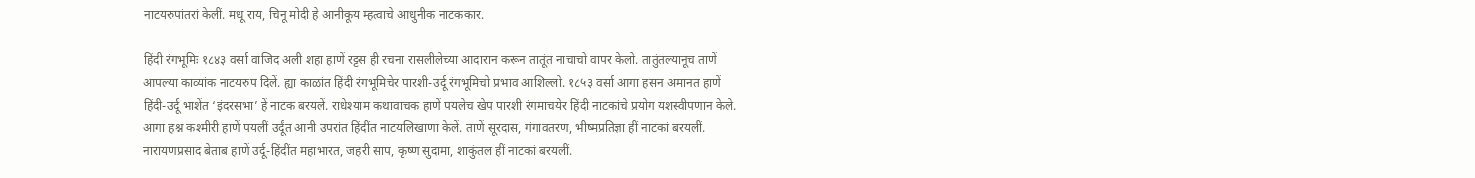नाटयरुपांतरां केलीं. मधू राय, चिनू मोदी हे आनीकूय म्हत्वाचे आधुनीक नाटककार.

हिंदी रंगभूमिः १८४३ वर्सा वाजिद अली शहा हाणें रट्टस ही रचना रासलीलेच्या आदारान करून तातूंत नाचाचो वापर केलो. तातुंतल्यानूच ताणें आपल्या काव्यांक नाटयरुप दिलें. ह्या काळांत हिंदी रंगभूमिचेर पारशी-उर्दू रंगभूमिचो प्रभाव आशिल्लो. १८५३ वर्सा आगा हसन अमानत हाणें हिंदी-उर्दू भाशेंत ‘इंदरसभा’ हें नाटक बरयलें. राधेश्याम कथावाचक हाणें पयलेच खेप पारशी रंगमाचयेर हिंदी नाटकांचे प्रयोग यशस्वीपणान केले. आगा हश्न कश्मीरी हाणें पयलीं उर्दूंत आनी उपरांत हिंदींत नाटयलिखाणा केलें. ताणें सूरदास, गंगावतरण, भीष्मप्रतिज्ञा हीं नाटकां बरयलीं. नारायणप्रसाद बेताब हाणें उर्दू-हिंदींत महाभारत, जहरी साप, कृष्ण सुदामा, शाकुंतल हीं नाटकां बरयलीं.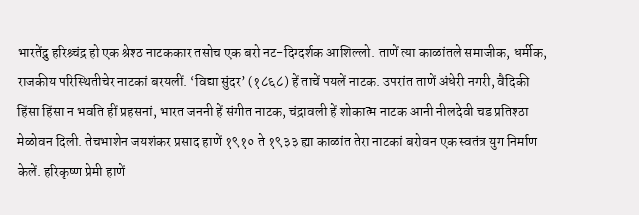भारतेंद्रु हरिश्र्चंद्र हो एक श्रेश्ठ नाटककार तसोच एक बरो नट-दिग्दर्शक आशिल्लो. ताणें त्या काळांतले समाजीक, धर्मीक, राजकीय परिस्थितीचेर नाटकां बरयलीं. ‘विद्या सुंदर’ (१८६८) हें ताचें पयलें नाटक. उपरांत ताणें अंधेरी नगरी, वैदिकी हिंसा हिंसा न भवति हीं प्रहसनां, भारत जननी हें संगीत नाटक, चंद्रावली हें शोकात्म नाटक आनी नीलदेवी चड प्रतिश्ठा मेळोवन दिली. तेचभाशेन जयशंकर प्रसाद हाणें १९१० ते १९३३ ह्या काळांत तेरा नाटकां बरोवन एक स्वतंत्र युग निर्माण केलें. हरिकृष्ण प्रेमी हाणें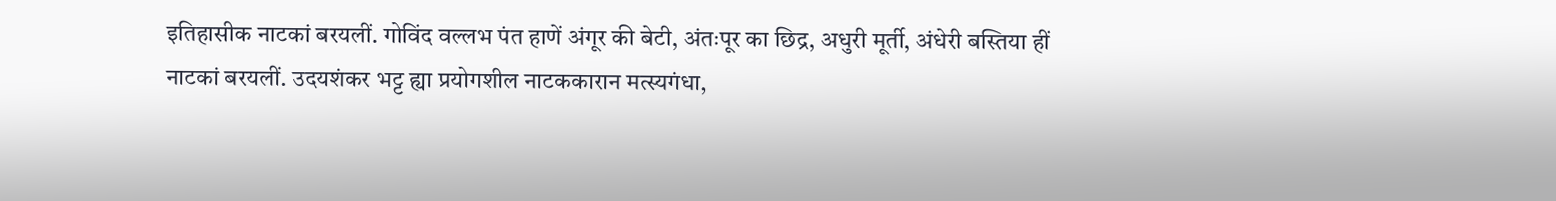इतिहासीक नाटकां बरयलीं. गोविंद वल्लभ पंत हाणें अंगूर की बेटी, अंतःपूर का छिद्र, अधुरी मूर्ती, अंधेरी बस्तिया हीं नाटकां बरयलीं. उदयशंकर भट्ट ह्या प्रयोगशील नाटककारान मत्स्यगंधा,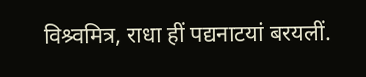विश्र्वमित्र, राधा हीं पद्यनाटयां बरयलीं.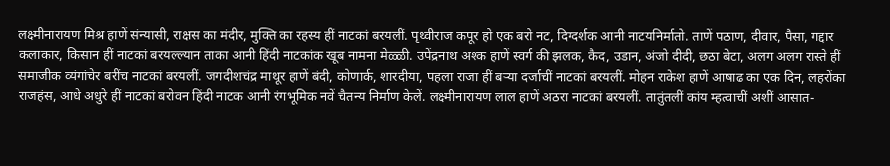लक्ष्मीनारायण मिश्र हाणें संन्यासी, राक्षस का मंदीर, मुक्ति का रहस्य हीं नाटकां बरयलीं. पृथ्वीराज कपूर हो एक बरो नट, दिग्दर्शक आनी नाटयनिर्मातो. ताणें पठाण, दीवार, पैसा, गद्दार कलाकार, किसान हीं नाटकां बरयल्ल्यान ताका आनी हिंदी नाटकांक खूब नामना मेळ्ळी. उपेंद्रनाथ अश्क हाणें स्वर्ग की झलक, कैद, उडान, अंजो दीदी, छठा बेटा, अलग अलग रास्ते हीं समाजीक व्यंगांचेर बरींच नाटकां बरयलीं. जगदीशचंद्र माथूर हाणें बंदी, कोणार्क, शारदीया, पहला राजा हीं बऱ्या दर्जाचीं नाटकां बरयलीं. मोहन राकेश हाणें आषाढ का एक दिन, लहरोंका राजहंस, आधे अधुरे हीं नाटकां बरोवन हिंदी नाटक आनी रंगभूमिक नवें चैतन्य निर्माण केलें. लक्ष्मीनारायण लाल हाणें अठरा नाटकां बरयलीं. तातुंतलीं कांय म्हत्वाचीं अशीं आसात-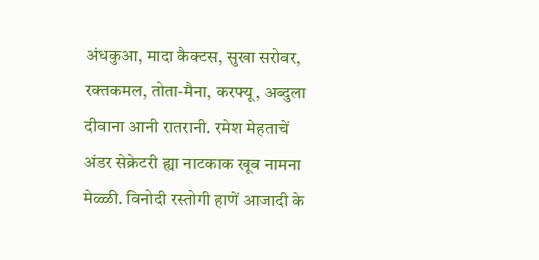अंधकुआ, मादा कैक्टस, सुखा सरोवर, रक्तकमल, तोता-मैना, करफ्यू, अब्दुला दीवाना आनी रातरानी. रमेश मेहताचें अंडर सेक्रेटरी ह्या नाटकाक खूब नामना मेळ्ळी. विनोदी रस्तोगी हाणें आजादी के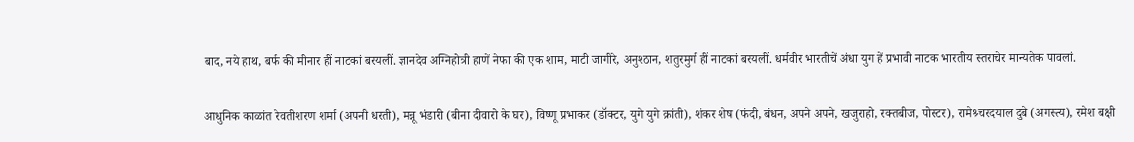बाद, नये हाथ, बर्फ की मीनार हीं नाटकां बरयलीं. ज्ञानदेव अग्निहोत्री हाणें नेफा की एक शाम, माटी जागीरे, अनुश्ठान, शतुरमुर्ग हीं नाटकां बरयलीं. धर्मवीर भारतीचें अंधा युग हें प्रभावी नाटक भारतीय स्तराचेर मान्यतेक पावलां.

आधुनिक काळांत रेवतीशरण शर्मा (अपनी धरती), मन्नू भंडारी (बीना दीवारो के घर), विष्णू प्रभाकर (डॉक्टर, युगे युगे क्रांती), शंकर शेष (फंदी, बंधन, अपने अपने, खजुराहो, रक्तबीज, पोस्टर), रामेश्र्चरदयाल दुबे (अगस्त्य), रमेश बक्षी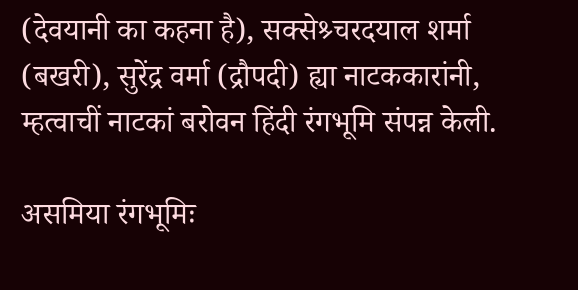(देवयानी का कहना है), सक्सेश्र्चरदयाल शर्मा (बखरी), सुरेंद्र वर्मा (द्रौपदी) ह्या नाटककारांनी, म्हत्वाचीं नाटकां बरोवन हिंदी रंगभूमि संपन्न केली.

असमिया रंगभूमिः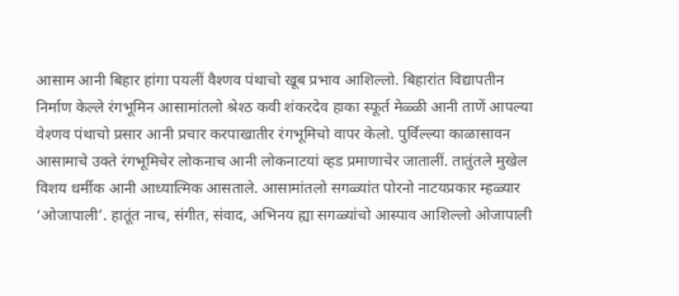आसाम आनी बिहार हांगा पयलीं वैश्णव पंथाचो खूब प्रभाव आशिल्लो. बिहारांत विद्यापतीन निर्माण केल्ले रंगभूमिन आसामांतलो श्रेश्ठ कवी शंकरदेव हाका स्फूर्त मेळ्ळी आनी ताणें आपल्या वेश्णव पंथाचो प्रसार आनी प्रचार करपाखातीर रंगभूमिचो वापर केलो. पुर्विल्ल्या काळासावन आसामाचे उक्ते रंगभूमिचेर लोकनाच आनी लोकनाटयां व्हड प्रमाणाचेर जातालीं. तातुंतले मुखेल विशय धर्मीक आनी आध्यात्मिक आसताले. आसामांतलो सगळ्यांत पोरनो नाटयप्रकार म्हळ्यार ‘ओजापाली’. हातूंत नाच, संगीत, संवाद, अभिनय ह्या सगळ्यांचो आस्पाव आशिल्लो ओजापाली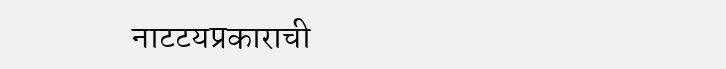नाटटयप्रकाराची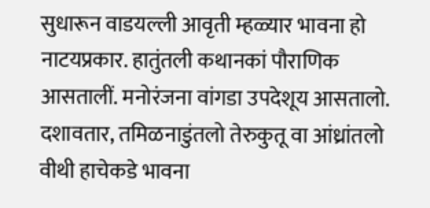सुधारून वाडयल्ली आवृती म्हळ्यार भावना हो नाटयप्रकार. हातुंतली कथानकां पौराणिक आसतालीं. मनोरंजना वांगडा उपदेशूय आसतालो. दशावतार, तमिळनाडुंतलो तेरुकुतू वा आंध्रांतलो वीथी हाचेकडे भावना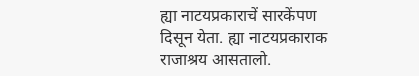ह्या नाटयप्रकाराचें सारकेंपण दिसून येता. ह्या नाटयप्रकाराक राजाश्रय आसतालो.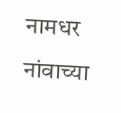नामधर नांवाच्या